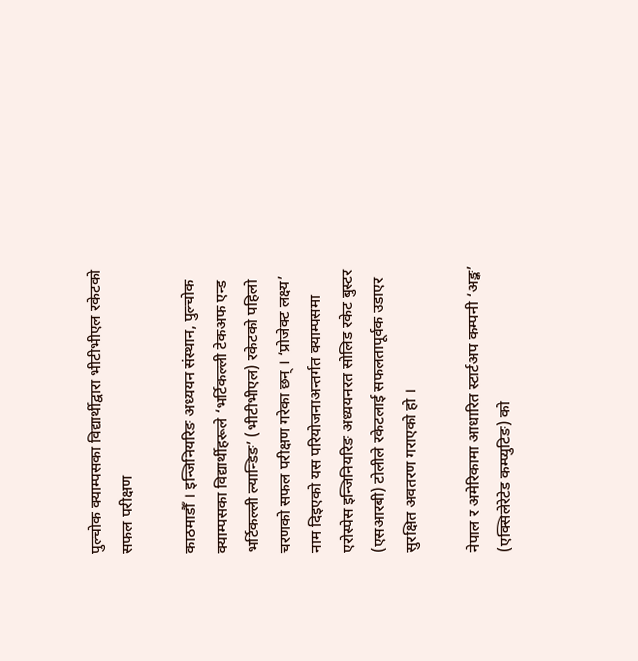पुल्चोक क्याम्पसका विद्यार्थीद्वारा भीटीभीएल रकेटको सफल परीक्षण

काठमाडौँ । इन्जिनियरिङ अध्ययन संस्थान, पुल्चोक क्याम्पसका विद्यार्थीहरूले ‘भर्टिकल्ली टेकअफ एन्ड भर्टिकल्ली ल्यान्डिङ’ (भीटीभीएल) रकेटको पहिलो चरणको सफल परीक्षण गरेका छन् । ‘प्रोजेक्ट लक्ष्य’ नाम दिइएको यस परियोजनाअन्तर्गत क्याम्पसमा एरोस्पेस इन्जिनियरिङ अध्ययनरत सोलिड रकेट बुस्टर (एसआरबी) टोलीले रकेटलाई सफलतापूर्वक उडाएर सुरक्षित अवतरण गराएको हो ।

नेपाल र अमेरिकामा आधारित स्टार्टअप कम्पनी ‘अङ्क’ (एक्सिलेरेटेड कम्प्युटिङ) को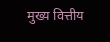मुख्य वित्तीय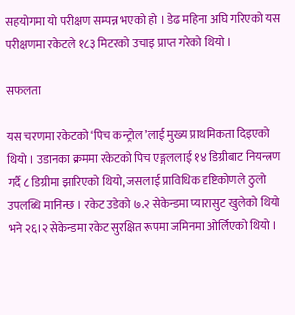सहयोगमा यो परीक्षण सम्पन्न भएको हो । डेढ महिना अघि गरिएको यस परीक्षणमा रकेटले १८३ मिटरको उचाइ प्राप्त गरेको थियो ।

सफलता

यस चरणमा रकेटको ‘पिच कन्ट्रोल’लाई मुख्य प्राथमिकता दिइएको थियो । उडानका क्रममा रकेटको पिच एङ्गललाई १४ डिग्रीबाट नियन्त्रण गर्दै ८ डिग्रीमा झारिएको थियो, जसलाई प्राविधिक दृष्टिकोणले ठुलो उपलब्धि मानिन्छ । रकेट उडेको ७.२ सेकेन्डमा प्यारासुट खुलेको थियो भने २६।२ सेकेन्डमा रकेट सुरक्षित रूपमा जमिनमा ओर्लिएको थियो ।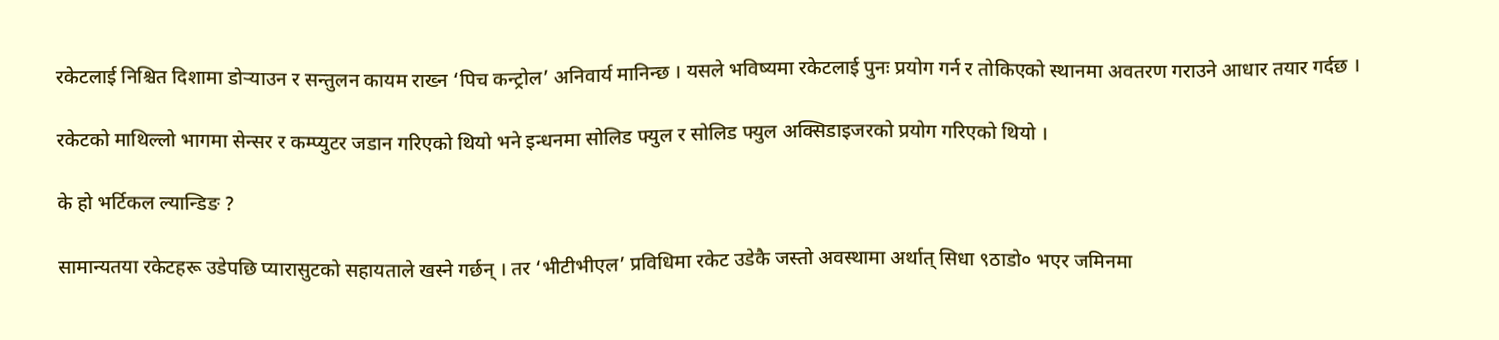रकेटलाई निश्चित दिशामा डोर्‍याउन र सन्तुलन कायम राख्न ‘पिच कन्ट्रोल’ अनिवार्य मानिन्छ । यसले भविष्यमा रकेटलाई पुनः प्रयोग गर्न र तोकिएको स्थानमा अवतरण गराउने आधार तयार गर्दछ ।

रकेटको माथिल्लो भागमा सेन्सर र कम्प्युटर जडान गरिएको थियो भने इन्धनमा सोलिड फ्युल र सोलिड फ्युल अक्सिडाइजरको प्रयोग गरिएको थियो ।

के हो भर्टिकल ल्यान्डिङ ?

सामान्यतया रकेटहरू उडेपछि प्यारासुटको सहायताले खस्ने गर्छन् । तर ‘भीटीभीएल’ प्रविधिमा रकेट उडेकै जस्तो अवस्थामा अर्थात् सिधा ९ठाडो० भएर जमिनमा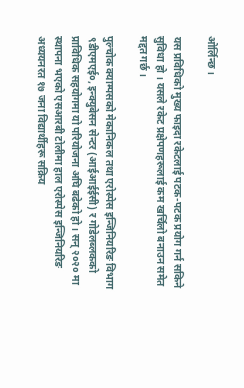ओर्लिन्छ ।

यस प्रविधिको मुख्य फाइदा रकेटलाई पटक-पटक प्रयोग गर्न सकिने सुविधा हो । यसले रकेट प्रक्षेपणहरूलाई कम खर्चिलो बनाउन समेत मद्दत गर्छ ।

पुल्चोक क्याम्पसको मेकानिकल तथा एरोस्पेस इन्जिनियरिङ विभाग ९डीएमएई०, इन्क्युबेसन सेन्टर (आईआईईसी) र गोडेलब्लकको प्राविधिक सहयोगमा यो परियोजना अघि बढेको हो । सन् २०२० मा स्थापना भएको एसआरबी टोलीमा हाल एरोस्पेस इन्जिनियरिङ अध्ययनरत १७ जना विद्यार्थीहरू सक्रिय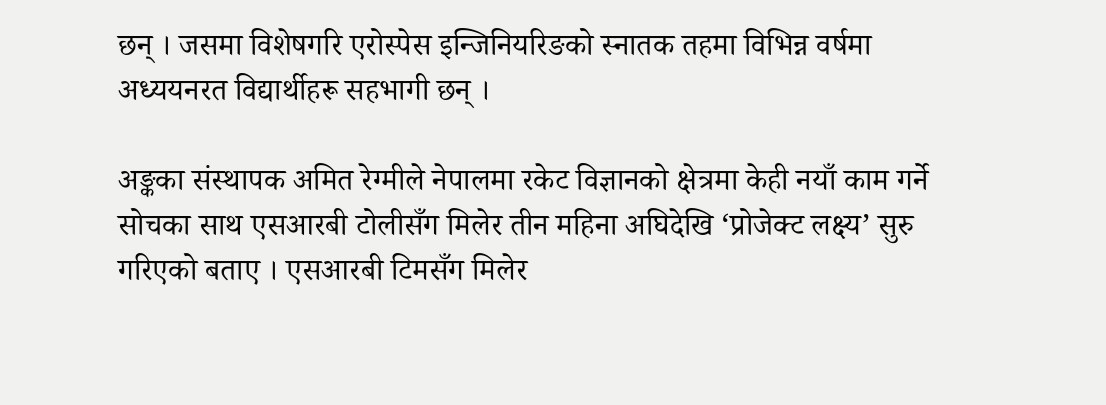छन् । जसमा विशेषगरि एरोस्पेस इन्जिनियरिङको स्नातक तहमा विभिन्न वर्षमा अध्ययनरत विद्यार्थीहरू सहभागी छन् ।

अङ्कका संस्थापक अमित रेग्मीले नेपालमा रकेट विज्ञानको क्षेत्रमा केही नयाँ काम गर्ने सोचका साथ एसआरबी टोलीसँग मिलेर तीन महिना अघिदेखि ‘प्रोजेक्ट लक्ष्य’ सुरु गरिएको बताए । एसआरबी टिमसँग मिलेर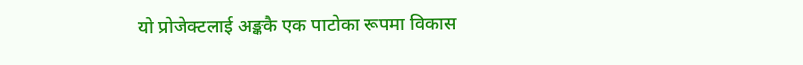यो प्रोजेक्टलाई अङ्ककै एक पाटोका रूपमा विकास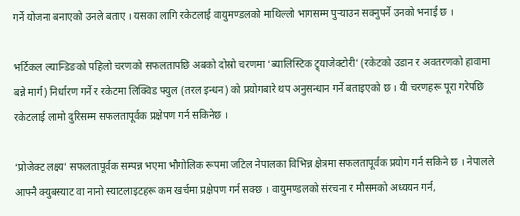गर्ने योजना बनाएको उनले बताए । यसका लागि रकेटलाई वायुमण्डलको माथिल्लो भागसम्म पुर्‍याउन सक्नुपर्ने उनको भनाई छ ।

भर्टिकल ल्यान्डिङको पहिलो चरणको सफलतापछि अबको दोस्रो चरणमा ‘ब्यालिस्टिक ट्र्याजेक्टोरी’ (रकेटको उडान र अवतरणको हावामा बन्ने मार्ग) निर्धारण गर्ने र रकेटमा लिक्विड फ्युल (तरल इन्धन) को प्रयोगबारे थप अनुसन्धान गर्ने बताइएको छ । यी चरणहरू पूरा गरेपछि रकेटलाई लामो दुरिसम्म सफलतापूर्वक प्रक्षेपण गर्न सकिनेछ ।

‘प्रोजेक्ट लक्ष्य’ सफलतापूर्वक सम्पन्न भएमा भौगोलिक रूपमा जटिल नेपालका विभिन्न क्षेत्रमा सफलतापूर्वक प्रयोग गर्न सकिने छ । नेपालले आफ्नै क्युबस्याट वा नानो स्याटलाइटहरू कम खर्चमा प्रक्षेपण गर्न सक्छ । वायुमण्डलको संरचना र मौसमको अध्ययन गर्न,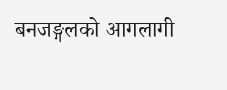बनजङ्गलको आगलागी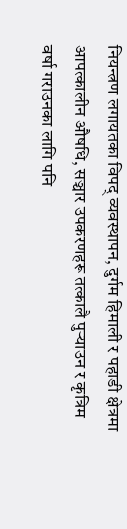नियन्त्रण लगायतका विपद् व्यवस्थापन, दुर्गम हिमाली र पहाडी क्षेत्रमा आपत्कालीन औषधि, सञ्चार उपकरणहरू तत्कालै पुर्‍याउन र कृत्रिम वर्षा गराउनका लागि पनि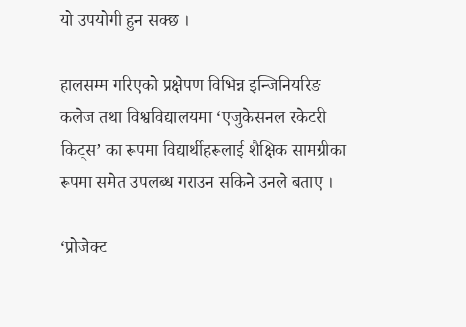यो उपयोगी हुन सक्छ ।

हालसम्म गरिएको प्रक्षेपण विभिन्न इन्जिनियरिङ कलेज तथा विश्वविद्यालयमा ‘एजुकेसनल रकेटरी किट्स’ का रूपमा विद्यार्थीहरूलाई शैक्षिक सामग्रीका रूपमा समेत उपलब्ध गराउन सकिने उनले बताए ।

‘प्रोजेक्ट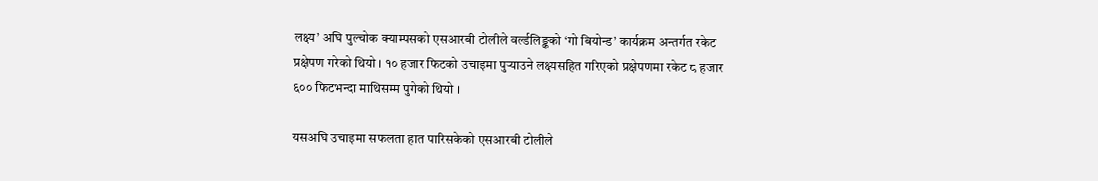लक्ष्य’ अघि पुल्चोक क्याम्पसको एसआरबी टोलीले वर्ल्डलिङ्कको ‘गो बियोन्ड’ कार्यक्रम अन्तर्गत रकेट प्रक्षेपण गरेको थियो । १० हजार फिटको उचाइमा पुर्‍याउने लक्ष्यसहित गरिएको प्रक्षेपणमा रकेट ८ हजार ६०० फिटभन्दा माथिसम्म‌ पुगेको थियो ।

यसअघि उचाइमा सफलता हात पारिसकेको एसआरबी टोलीले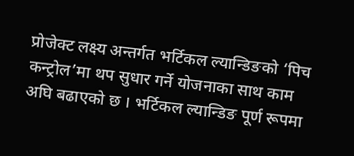प्रोजेक्ट लक्ष्य अन्तर्गत भर्टिकल ल्यान्डिङको ‘पिच कन्ट्रोल’मा थप सुधार गर्ने योजनाका साथ काम अघि बढाएको छ । भर्टिकल ल्यान्डिङ पूर्ण रूपमा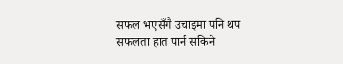सफल भएसँगै उचाइमा पनि थप सफलता हात पार्न सकिने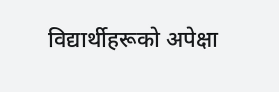विद्यार्थीहरूको अपेक्षा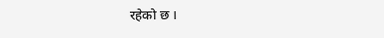रहेको छ ।